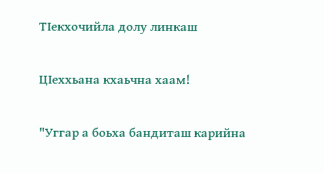ТIекхочийла долу линкаш

ЦIеххьана кхаьчна хаам!

"Уггар а боьха бандиташ карийна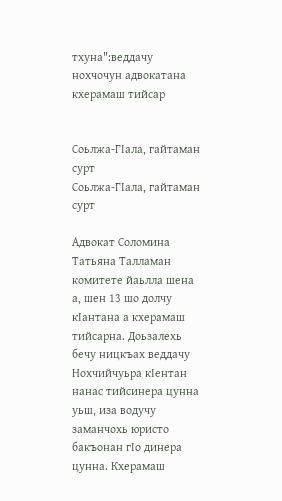тхуна":веддачу нохчочун адвокатана кхерамаш тийсар


Соьлжа-ГIала, гайтаман сурт
Соьлжа-ГIала, гайтаман сурт

Адвокат Соломина Татьяна Талламан комитете йаьлла шена а, шен 13 шо долчу кIантана а кхерамаш тийсарна. Доьзалехь бечу ницкъах веддачу Нохчийчуьра кIентан нанас тийсинера цунна уьш, иза водучу заманчохь юристо бакъонан гIо динера цунна. Кхерамаш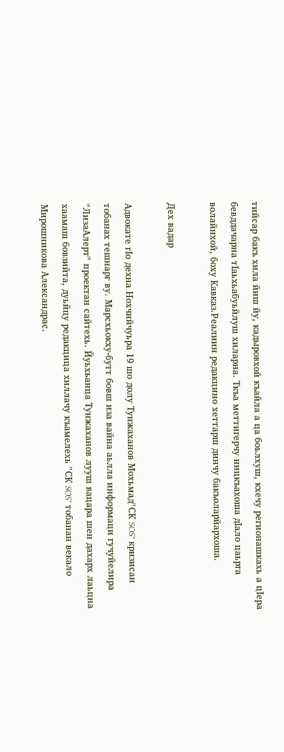тийсар бакъ хила йиш йу, кадыровхой къайла а ца боьлхуш, кхечу регионашкахь а цIера бевддачарна тIаьхьабуьйлуш хиларна. Ткъа меттигерчу ницкъахоша дIало цаьрга волайнхой, боху Кавказ.Реалиин редакцино хеттарш динчу бакъоларйархоша.

Дех вадар

Адвокате гIо дехна Нохчийчуьра 19 шо долу Тунжаханов Мохьмад"СК SOS" кризисан тобанах тешнарг ву. Марсхьокху-бутт бовш иза вайна аьлла информаци гучуйелира "ЛизаАлерт" проектан сайтехь. Йуьхьанца Тунжаханов лууш вацара шен дахарх лаьцна хаамаш бовзийта, дуьйцу редакцица хиллачу къамелехь "СК SOS" тобанан векало Мирошникова Александрас.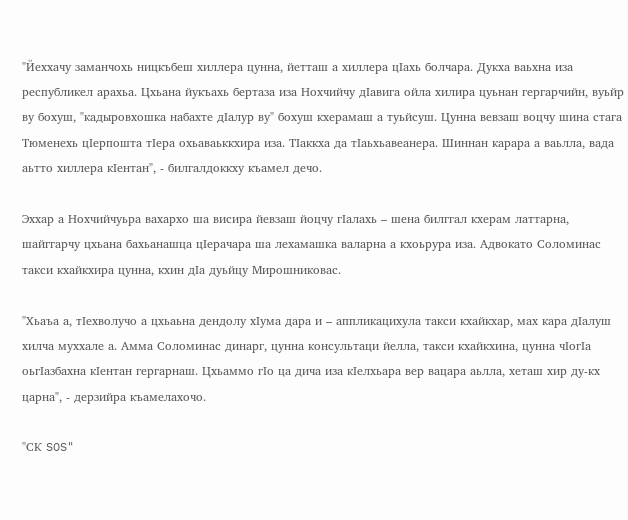"Йеххачу заманчохь ницкъбеш хиллера цунна, йетташ а хиллера цIахь болчара. Дукха ваьхна иза республикел арахьа. Цхьана йукъахь бертаза иза Нохчийчу дIавига ойла хилира цуьнан гергарчийн, вуьйр ву бохуш, "кадыровхошка набахте дIалур ву" бохуш кхерамаш а туьйсуш. Цунна вевзаш воцчу шина стага Тюменехь цIерпошта тIера охьаваьккхира иза. ТIаккха да тIаьхьавеанера. Шиннан карара а ваьлла, вада аьтто хиллера кIентан", - билгалдоккху къамел дечо.

Эххар а Нохчийчуьра вахархо ша висира йевзаш йоцчу гIалахь – шена билггал кхерам латтарна, шайггарчу цхьана бахьанашца цIерачара ша лехамашка валарна а кхоьрура иза. Адвокато Соломинас такси кхайкхира цунна, кхин дIа дуьйцу Мирошниковас.

"Хьаъа а, тIехволучо а цхьаьна дендолу хIума дара и – аппликацихула такси кхайкхар, мах кара дIалуш хилча муххале а. Амма Соломинас динарг, цунна консультаци йелла, такси кхайкхина, цунна чIогIа оьгIазбахна кIентан гергарнаш. Цхьаммо гIо ца дича иза кIелхьара вер вацара аьлла, хеташ хир ду-кх царна", - дерзийра къамелахочо.

"СК SOS"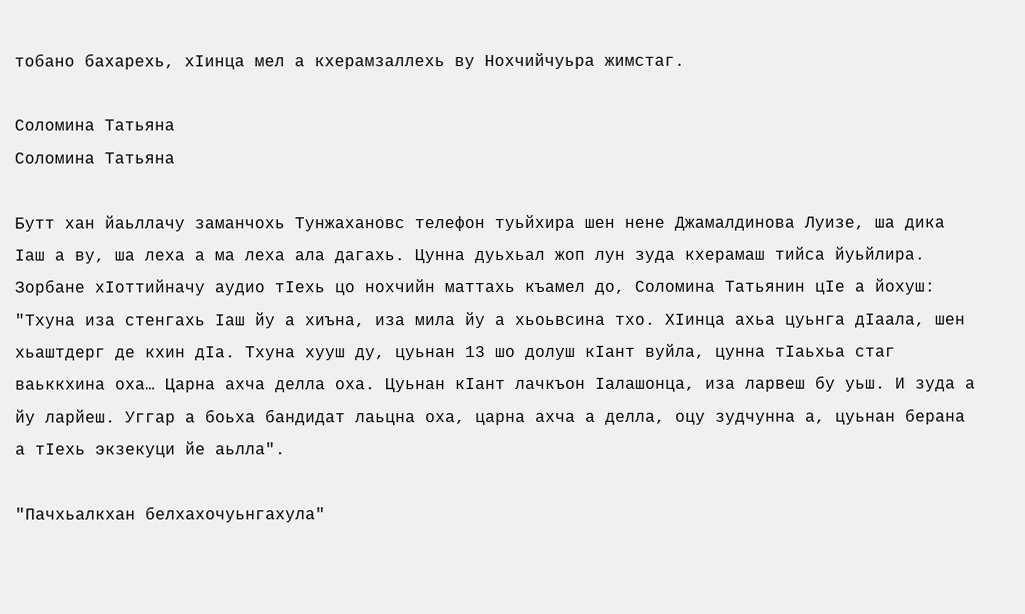тобано бахарехь, хIинца мел а кхерамзаллехь ву Нохчийчуьра жимстаг.

Соломина Татьяна
Соломина Татьяна

Бутт хан йаьллачу заманчохь Тунжахановс телефон туьйхира шен нене Джамалдинова Луизе, ша дика Iаш а ву, ша леха а ма леха ала дагахь. Цунна дуьхьал жоп лун зуда кхерамаш тийса йуьйлира. Зорбане хIоттийначу аудио тIехь цо нохчийн маттахь къамел до, Соломина Татьянин цIе а йохуш: "Тхуна иза стенгахь Iаш йу а хиъна, иза мила йу а хьоьвсина тхо. ХIинца ахьа цуьнга дIаала, шен хьаштдерг де кхин дIа. Тхуна хууш ду, цуьнан 13 шо долуш кIант вуйла, цунна тIаьхьа стаг ваьккхина оха… Царна ахча делла оха. Цуьнан кIант лачкъон Iалашонца, иза ларвеш бу уьш. И зуда а йу ларйеш. Уггар а боьха бандидат лаьцна оха, царна ахча а делла, оцу зудчунна а, цуьнан берана а тIехь экзекуци йе аьлла".

"Пачхьалкхан белхахочуьнгахула"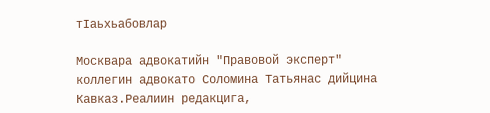тIаьхьабовлар

Москвара адвокатийн "Правовой эксперт" коллегин адвокато Соломина Татьянас дийцина Кавказ.Реалиин редакцига,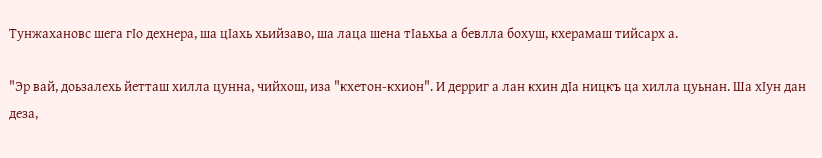Тунжахановс шега гIо дехнера, ша цIахь хьийзаво, ша лаца шена тIаьхьа а бевлла бохуш, кхерамаш тийсарх а.

"Эр вай, доьзалехь йетташ хилла цунна, чийхош, иза "кхетон-кхион". И дерриг а лан кхин дIа ницкъ ца хилла цуьнан. Ша хIун дан деза,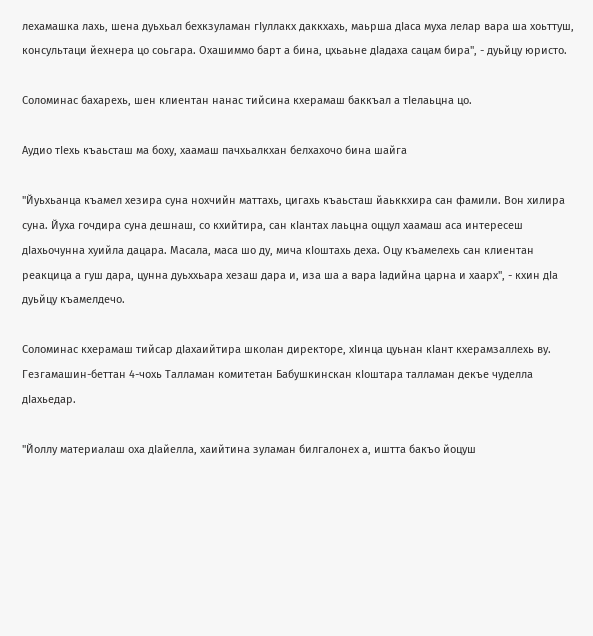лехамашка лахь, шена дуьхьал бехкзуламан гIуллакх даккхахь, маьрша дIаса муха лелар вара ша хоьттуш, консультаци йехнера цо соьгара. Охашиммо барт а бина, цхьаьне дIадаха сацам бира", - дуьйцу юристо.

Соломинас бахарехь, шен клиентан нанас тийсина кхерамаш баккъал а тIелаьцна цо.

Аудио тIехь къаьсташ ма боху, хаамаш пачхьалкхан белхахочо бина шайга

"Йуьхьанца къамел хезира суна нохчийн маттахь, цигахь къаьсташ йаьккхира сан фамили. Вон хилира суна. Йуха гочдира суна дешнаш, со кхийтира, сан кIантах лаьцна оццул хаамаш аса интересеш дIахьочунна хуийла дацара. Масала, маса шо ду, мича кIоштахь деха. Оцу къамелехь сан клиентан реакцица а гуш дара, цунна дуьххьара хезаш дара и, иза ша а вара Iадийна царна и хаарх", - кхин дIа дуьйцу къамелдечо.

Соломинас кхерамаш тийсар дIахаийтира школан директоре, хIинца цуьнан кIант кхерамзаллехь ву. Гезгамашин-беттан 4-чохь Талламан комитетан Бабушкинскан кIоштара талламан декъе чуделла дIахьедар.

"Йоллу материалаш оха дIайелла, хаийтина зуламан билгалонех а, иштта бакъо йоцуш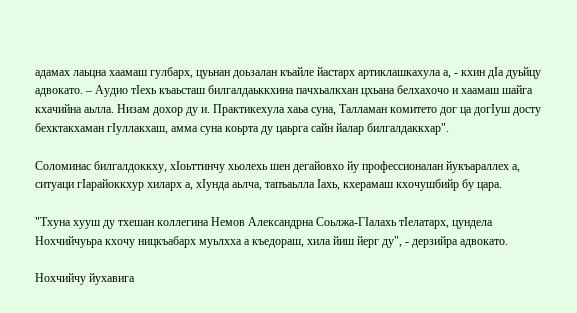адамах лаьцна хаамаш гулбарх, цуьнан доьзалан къайле йастарх артиклашкахула а, - кхин дIа дуьйцу адвокато. – Аудио тIехь къаьсташ билгалдаьккхина пачхьалкхан цхьана белхахочо и хаамаш шайга кхачийна аьлла. Низам дохор ду и. Практикехула хаьа суна, Талламан комитето дог ца догIуш досту бехктакхаман гIуллакхаш, амма суна коьрта ду цаьрга сайн йалар билгалдаккхар".

Соломинас билгалдоккху, хIоьттинчу хьолехь шен дегайовхо йу профессионалан йукъараллех а, ситуаци гIарайоккхур хиларх а, хIунда аьлча, тапъаьлла Iахь, кхерамаш кхочушбийр бу цара.

"Тхуна хууш ду тхешан коллегина Немов Александрна Соьлжа-ГIалахь тIелатарх, цундела Нохчийчуьра кхочу ницкъабарх муьлхха а къедораш, хила йиш йерг ду", - дерзийра адвокато.

Нохчийчу йухавига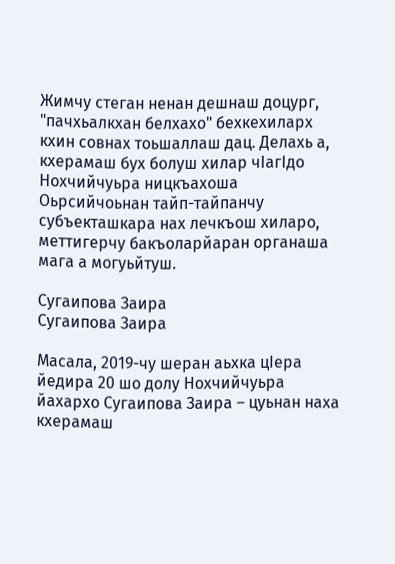Жимчу стеган ненан дешнаш доцург, "пачхьалкхан белхахо" бехкехиларх кхин совнах тоьшаллаш дац. Делахь а, кхерамаш бух болуш хилар чIагIдо Нохчийчуьра ницкъахоша Оьрсийчоьнан тайп-тайпанчу субъекташкара нах лечкъош хиларо, меттигерчу бакъоларйаран органаша мага а могуьйтуш.

Сугаипова Заира
Сугаипова Заира

Масала, 2019-чу шеран аьхка цIера йедира 20 шо долу Нохчийчуьра йахархо Сугаипова Заира – цуьнан наха кхерамаш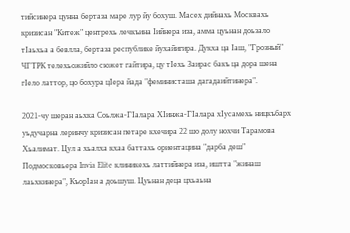тийсинера цунна бертаза маре лур йу бохуш. Масех дийнахь Москвахь кризисан "Китеж" центрехь лечкъина Iийнера иза, амма цуьнан доьзало тIаьхьа а бевлла, бертаза республике йухайигира. Дукха ца Iаш, "Грозный" ЧГТРК телехьожийло сюжет гайтира, цу тIехь Заирас бакъ ца дора шена гIело латтор, цо бохура цIера йада "феминисташа дагадаийтинера".

2021-чу шеран аьхка Соьлжа-ГIалара ХIинжа-ГIалара хIусамехь ницкъбарх уьдучарна леринчу кризисан петаре кхечира 22 шо долу нохчи Тарамова Хьалимат. Цул а хьалха кхаа баттахь ориентацина "дарба деш" Подмосковьера Invia Elite клиникехь латтийнера иза, иштта "жинаш лаьхкинера", КъорIан а доьшуш. Цуьнан деца цхьаьна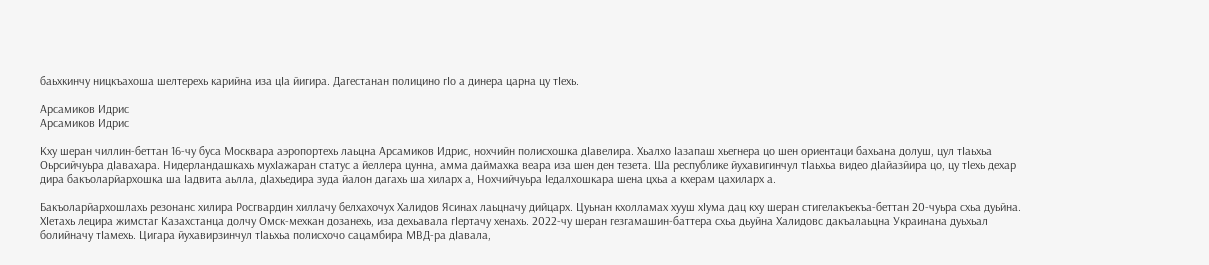баьхкинчу ницкъахоша шелтерехь карийна иза цIа йигира. Дагестанан полицино гIо а динера царна цу тIехь.

Арсамиков Идрис
Арсамиков Идрис

Кху шеран чиллин-беттан 16-чу буса Москвара аэропортехь лаьцна Арсамиков Идрис, нохчийн полисхошка дIавелира. Хьалхо Iазапаш хьегнера цо шен ориентаци бахьана долуш, цул тIаьхьа Оьрсийчуьра дIавахара. Нидерландашкахь мухIажаран статус а йеллера цунна, амма даймахка веара иза шен ден тезета. Ша республике йухавигинчул тIаьхьа видео дIайазйира цо, цу тIехь дехар дира бакъоларйархошка ша Iадвита аьлла, дIахьедира зуда йалон дагахь ша хиларх а, Нохчийчуьра Iедалхошкара шена цхьа а кхерам цахиларх а.

Бакъоларйархошлахь резонанс хилира Росгвардин хиллачу белхахочух Халидов Ясинах лаьцначу дийцарх. Цуьнан кхолламах хууш хIума дац кху шеран стигелакъекъа-беттан 20-чуьра схьа дуьйна. ХIетахь лецира жимстаг Казахстанца долчу Омск-мехкан дозанехь, иза дехьавала гIертачу хенахь. 2022-чу шеран гезгамашин-баттера схьа дьуйна Халидовс дакъалаьцна Украинана дуьхьал болийначу тIамехь. Цигара йухавирзинчул тIаьхьа полисхочо сацамбира МВД-ра дIавала,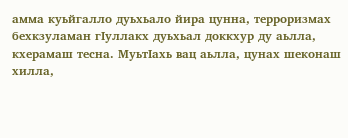амма куьйгалло дуьхьало йира цунна, терроризмах бехкзуламан гIуллакх дуьхьал доккхур ду аьлла, кхерамаш тесна. МуьтIахь вац аьлла, цунах шеконаш хилла,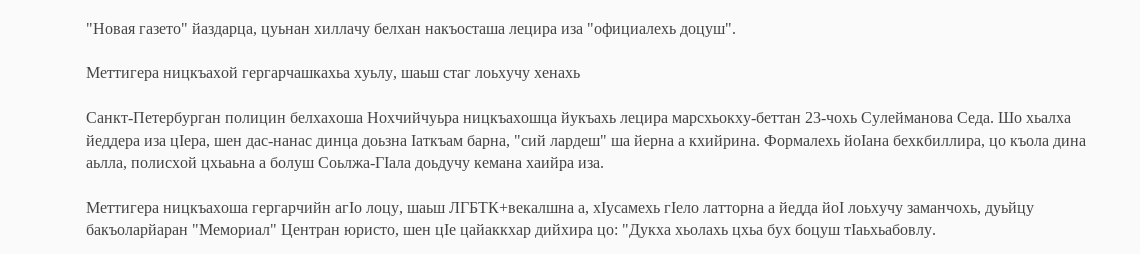"Новая газето" йаздарца, цуьнан хиллачу белхан накъосташа лецира иза "официалехь доцуш".

Меттигера ницкъахой гергарчашкахьа хуьлу, шаьш стаг лоьхучу хенахь

Санкт-Петербурган полицин белхахоша Нохчийчуьра ницкъахошца йукъахь лецира марсхьокху-беттан 23-чохь Сулейманова Седа. Шо хьалха йеддера иза цIера, шен дас-нанас динца доьзна Iаткъам барна, "сий лардеш" ша йерна а кхийрина. Формалехь йоIана бехкбиллира, цо къола дина аьлла, полисхой цхьаьна а болуш Соьлжа-ГIала доьдучу кемана хаийра иза.

Меттигера ницкъахоша гергарчийн агIо лоцу, шаьш ЛГБТК+векалшна а, хIусамехь гIело латторна а йедда йоI лоьхучу заманчохь, дуьйцу бакъоларйаран "Мемориал" Центран юристо, шен цIе цайаккхар дийхира цо: "Дукха хьолахь цхьа бух боцуш тIаьхьабовлу.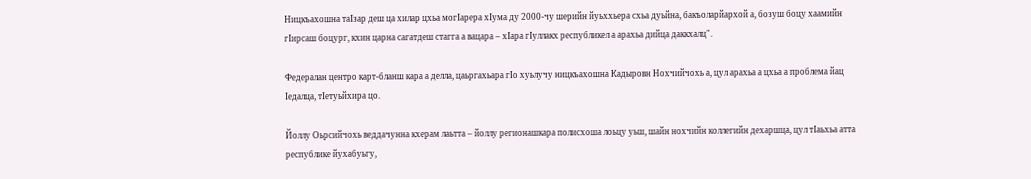Ницкъахошна таIзар деш ца хилар цхьа могIарера хIума ду 2000-чу шерийн йуьххьера схьа дуьйна, бакъоларйархой а, бозуш боцу хаамийн гIирсаш боцург, кхин царна сагатдеш стагга а вацара – хIара гIуллакх республикел а арахьа дийца даккхалц".

Федералан центро карт-бланш кара а делла, цаьргахьара гIо хуьлучу ницкъахошна Кадыровн Нохчийчохь а, цул арахьа а цхьа а проблема йац Iедалца, тIетуьйхира цо.

Йоллу Оьрсийчохь веддачунна кхерам лаьтта – йоллу регионашкара полисхоша лоьцу уьш, шайн нохчийн коллегийн дехаршца, цул тIаьхьа атта республике йухабуьгу,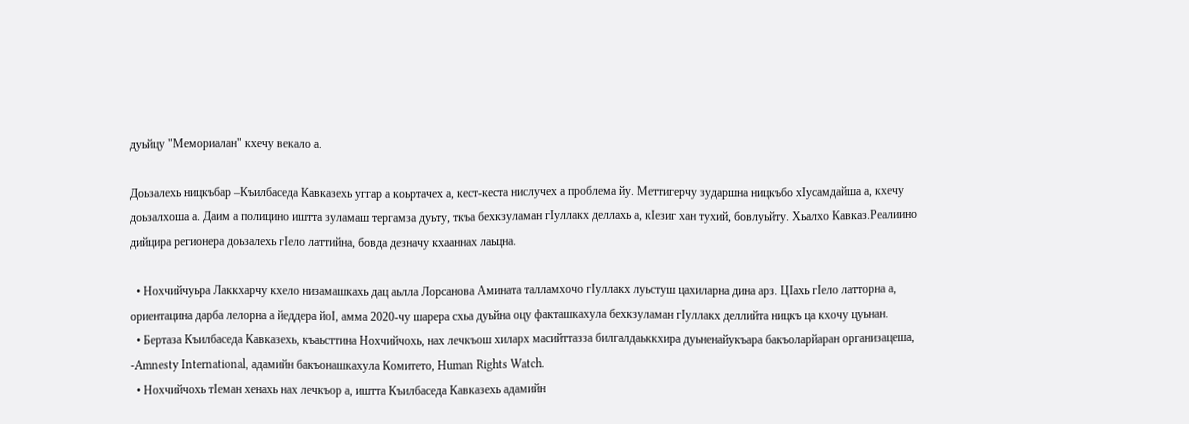дуьйцу "Мемориалан" кхечу векало а.

Доьзалехь ницкъбар –Къилбаседа Кавказехь уггар а коьртачех а, кест-кеста нислучех а проблема йу. Меттигерчу зударшна ницкъбо хIусамдайша а, кхечу доьзалхоша а. Даим а полицино иштта зуламаш тергамза дуьту, ткъа бехкзуламан гIуллакх деллахь а, кIезиг хан тухий, бовлуьйту. Хьалхо Кавказ.Реалиино дийцира регионера доьзалехь гIело латтийна, бовда дезначу кхааннах лаьцна.

  • Нохчийчуьра Лаккхарчу кхело низамашкахь дац аьлла Лорсанова Амината талламхочо гIуллакх луьстуш цахиларна дина арз. ЦIахь гIело латторна а, ориентацина дарба лелорна а йеддера йоI, амма 2020-чу шарера схьа дуьйна оцу факташкахула бехкзуламан гIуллакх деллийта ницкъ ца кхочу цуьнан.
  • Бертаза Къилбаседа Кавказехь, къаьсттина Нохчийчохь, нах лечкъош хиларх масийттазза билгалдаьккхира дуьненайукъара бакъоларйаран организацеша, -Amnesty International, адамийн бакъонашкахула Комитето, Human Rights Watch.
  • Нохчийчохь тIеман хенахь нах лечкъор а, иштта Къилбаседа Кавказехь адамийн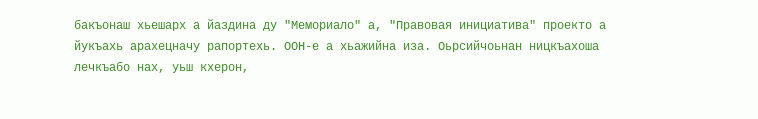бакъонаш хьешарх а йаздина ду "Мемориало" а, "Правовая инициатива" проекто а йукъахь арахецначу рапортехь. ООН-е а хьажийна иза. Оьрсийчоьнан ницкъахоша лечкъабо нах, уьш кхерон,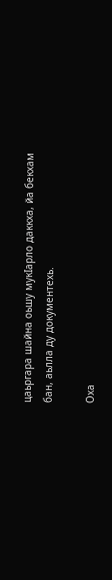цаьргара шайна оьшу мукIарло даккха, йа бекхам бан, аьлла ду документехь.

Оха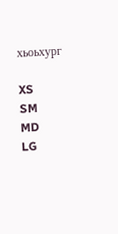хьоьхург

XS
SM
MD
LG